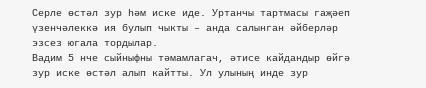Серле өстәл зур һәм иске иде. Уртанчы тартмасы гаҗәеп үзенчәлеккә ия булып чыкты – анда салынган әйберләр эзсез югала тордылар.
Вадим 5 нче сыйныфны тәмамлагач, әтисе кайдандыр өйгә зур иске өстәл алып кайтты. Ул улының инде зур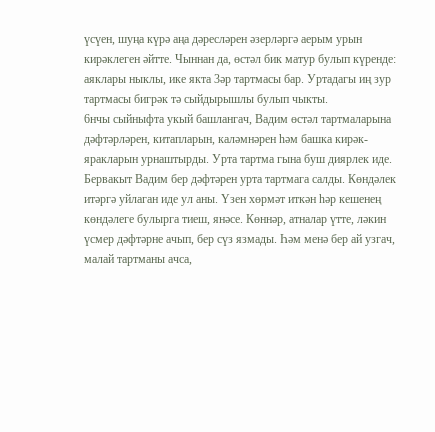үсүен, шуңа күрә аңа дәресләрен әзерләргә аерым урын кирәклеген әйтте. Чыннан да, өстәл бик матур булып күренде: аяклары ныклы, ике якта 3әр тартмасы бар. Уртадагы иң зур тартмасы бигрәк тә сыйдырышлы булып чыкты.
6нчы сыйныфта укый башлангач, Вадим өстәл тартмаларына дәфтәрләрен, китапларын, каләмнәрен һәм башка кирәк-яракларын урнаштырды. Урта тартма гына буш диярлек иде.
Бервакыт Вадим бер дәфтәрен урта тартмага салды. Көндәлек итәргә уйлаган иде ул аны. Үзен хөрмәт иткән һәр кешенең көндәлеге булырга тиеш, янәсе. Көннәр, атналар үтте, ләкин үсмер дәфтәрне ачып, бер сүз язмады. Һәм менә бер ай узгач, малай тартманы ачса,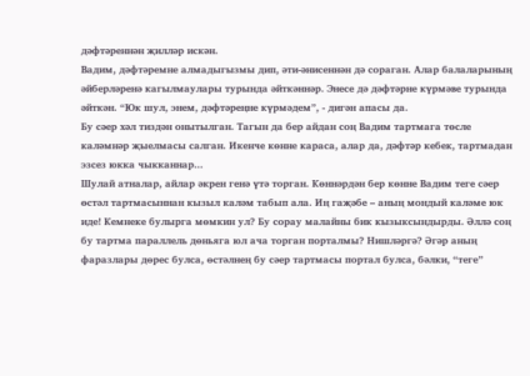дәфтәреннән җилләр искән.
Вадим, дәфтәремне алмадыгызмы дип, әти-әнисеннән дә сораган. Алар балаларының әйберләренә кагылмаулары турында әйткәннәр. Энесе дә дәфтәрне күрмәве турында әйткән. “Юк шул, энем, дәфтәреңне күрмәдем”, - дигән апасы да.
Бу сәер хәл тиздән онытылган. Тагын да бер айдан соң Вадим тартмага төсле каләмнәр җыелмасы салган. Икенче көнне караса, алар да, дәфтәр кебек, тартмадан эзсез юкка чыкканнар...
Шулай атналар, айлар әкрен генә үтә торган. Көннәрдән бер көнне Вадим теге сәер өстәл тартмасыннан кызыл каләм табып ала. Иң гаҗәбе – аның мондый каләме юк иде! Кемнеке булырга мөмкин ул? Бу сорау малайны бик кызыксындырды. Әллә соң бу тартма параллель дөньяга юл ача торган порталмы? Нишләргә? Әгәр аның фаразлары дөрес булса, өстәлнең бу сәер тартмасы портал булса, бәлки, “теге”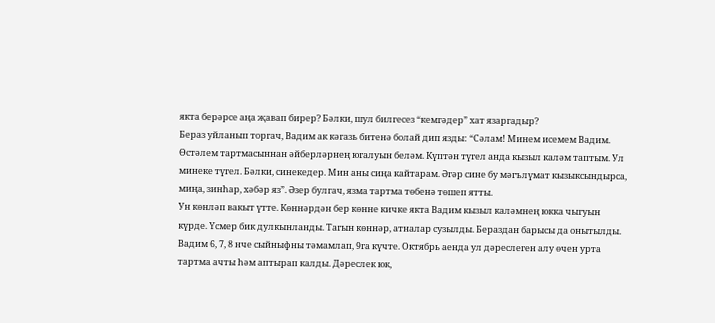якта берәрсе аңа җавап бирер? Бәлки, шул билгесез “кемгәдер” хат язаргадыр?
Бераз уйланып торгач, Вадим ак кәгазь битенә болай дип язды: “Сәлам! Минем исемем Вадим. Өстәлем тартмасыннан әйберләрнең югалуын беләм. Күптән түгел анда кызыл каләм таптым. Ул минеке түгел. Бәлки, синекедер. Мин аны сиңа кайтарам. Әгәр сине бу мәгълүмат кызыксындырса, миңа, зинһар, хәбәр яз”. Әзер булгач, язма тартма төбенә төшеп ятты.
Ун көнләп вакыт үтте. Көннәрдән бер көнне кичке якта Вадим кызыл каләмнең юкка чыгуын күрде. Үсмер бик дулкынланды. Тагын көннәр, атналар сузылды. Бераздан барысы да онытылды.
Вадим 6, 7, 8 нче сыйныфны тәмамлап, 9га күчте. Октябрь аенда ул дәреслеген алу өчен урта тартма ачты һәм аптырап калды. Дәреслек юк,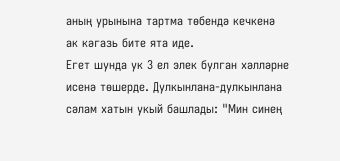аның урынына тартма төбендә кечкенә ак кәгазь бите ята иде.
Егет шунда ук 3 ел элек булган хәлләрне исенә төшерде. Дулкынлана-дулкынлана сәлам хатын укый башлады: "Мин синең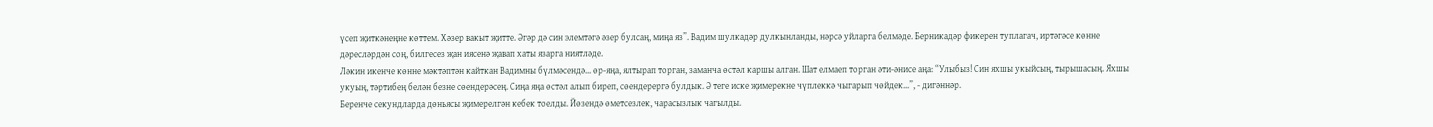үсеп җиткәнеңне көттем. Хәзер вакыт җитте. Әгәр дә син элемтәгә әзер булсаң, миңа яз”. Вадим шулкадәр дулкынланды, нәрсә уйларга белмәде. Берникадәр фикерен туплагач, иртәгәсе көнне дәресләрдән соң, билгесез җан иясенә җавап хаты язарга ниятләде.
Ләкин икенче көнне мәктәптән кайткан Вадимны бүлмәсендә... өр-яңа, ялтырап торган, заманча өстәл каршы алган. Шат елмаеп торган әти-әнисе аңа: “Улыбыз! Син яхшы укыйсың, тырышасың. Яхшы укуың, тәртибең белән безне сөендерәсең. Сиңа яңа өстәл алып биреп, сөендерергә булдык. Ә теге иске җимерекне чүплеккә чыгарып чөйдек...”, - дигәннәр.
Беренче секундларда дөньясы җимерелгән кебек тоелды. Йөзендә өметсезлек, чарасызлык чагылды.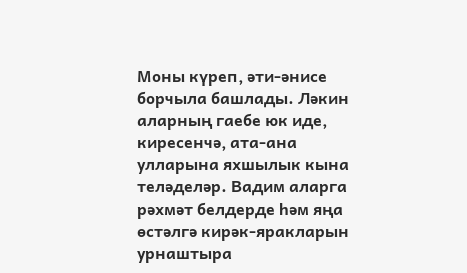Моны күреп, әти-әнисе борчыла башлады. Ләкин аларның гаебе юк иде, киресенчә, ата-ана улларына яхшылык кына теләделәр. Вадим аларга рәхмәт белдерде һәм яңа өстәлгә кирәк-яракларын урнаштыра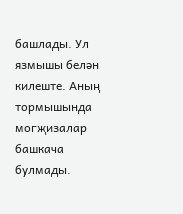башлады. Ул язмышы белән килеште. Аның тормышында могҗизалар башкача булмады.